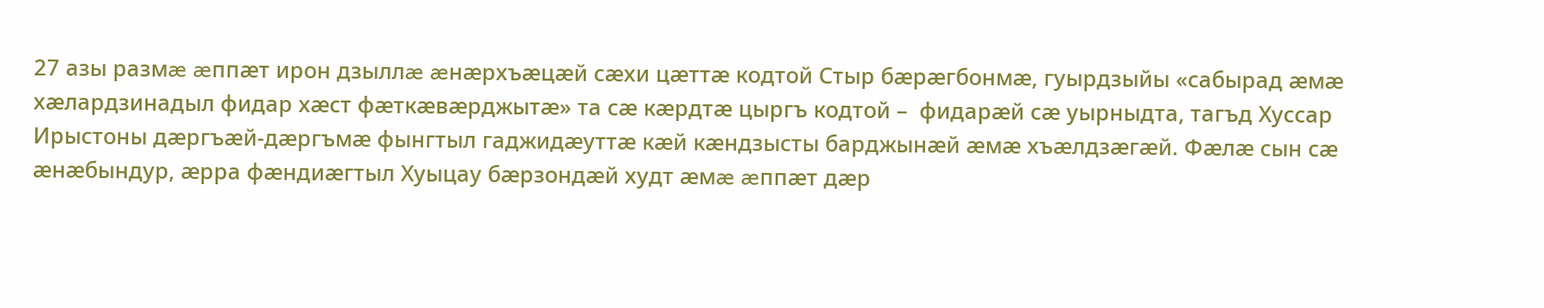27 азы размæ æппæт ирон дзыллæ æнæрхъæцæй сæхи цæттæ кодтой Стыр бæрæгбонмæ, гуырдзыйы «сабырад æмæ хæлардзинадыл фидар хæст фæткæвæрджытæ» та сæ кæрдтæ цыргъ кодтой –  фидарæй сæ уырныдта, тагъд Хуссар Ирыстоны дæргъæй-дæргъмæ фынгтыл гаджидæуттæ кæй кæндзысты барджынæй æмæ хъæлдзæгæй. Фæлæ сын сæ æнæбындур, æрра фæндиæгтыл Хуыцау бæрзондæй худт æмæ æппæт дæр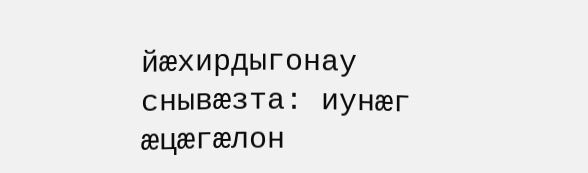йæхирдыгонау снывæзта: иунæг æцæгæлон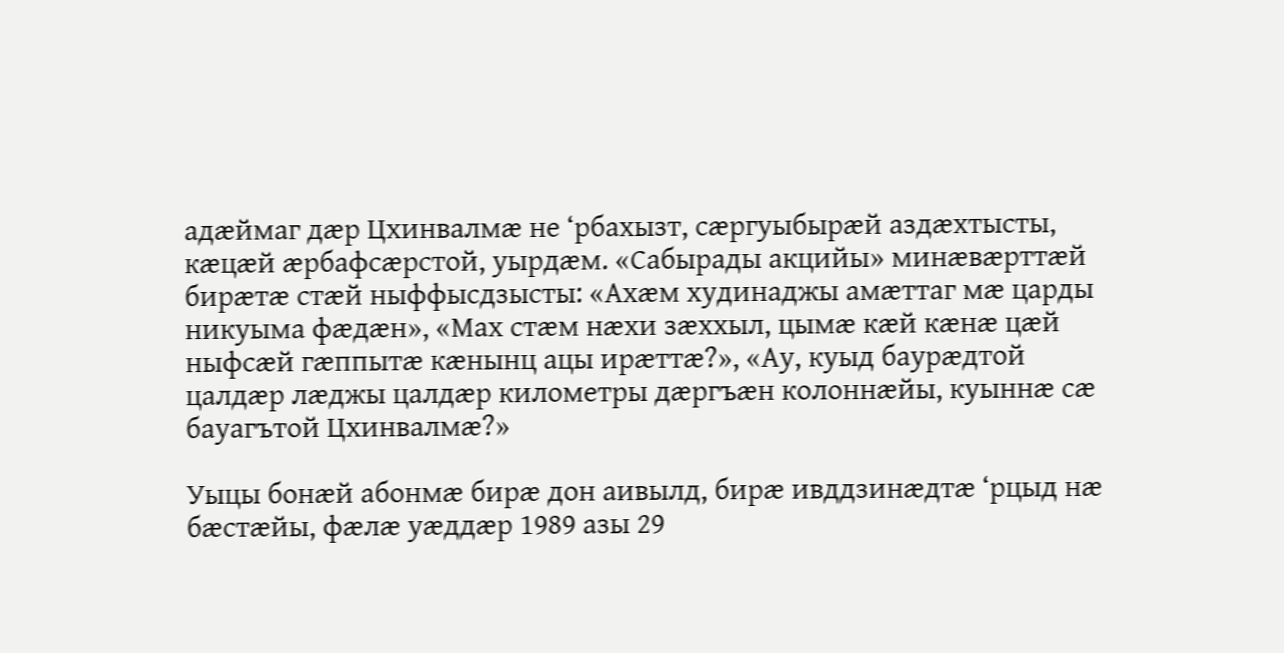адæймаг дæр Цхинвалмæ не ‘рбахызт, сæргуыбырæй аздæхтысты, кæцæй æрбафсæрстой, уырдæм. «Сабырады акцийы» минæвæрттæй бирæтæ стæй ныффысдзысты: «Ахæм худинаджы амæттаг мæ царды никуыма фæдæн», «Мах стæм нæхи зæххыл, цымæ кæй кæнæ цæй ныфсæй гæппытæ кæнынц ацы ирæттæ?», «Ау, куыд баурæдтой цалдæр лæджы цалдæр километры дæргъæн колоннæйы, куыннæ сæ бауагътой Цхинвалмæ?»

Уыцы бонæй абонмæ бирæ дон аивылд, бирæ ивддзинæдтæ ‘рцыд нæ бæстæйы, фæлæ уæддæр 1989 азы 29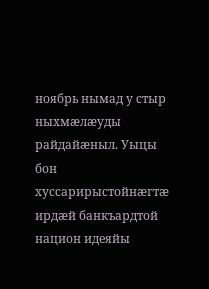ноябрь нымад у стыр ныхмæлæуды райдайæныл. Уыцы бон хуссарирыстойнæгтæ ирдæй банкъардтой национ идеяйы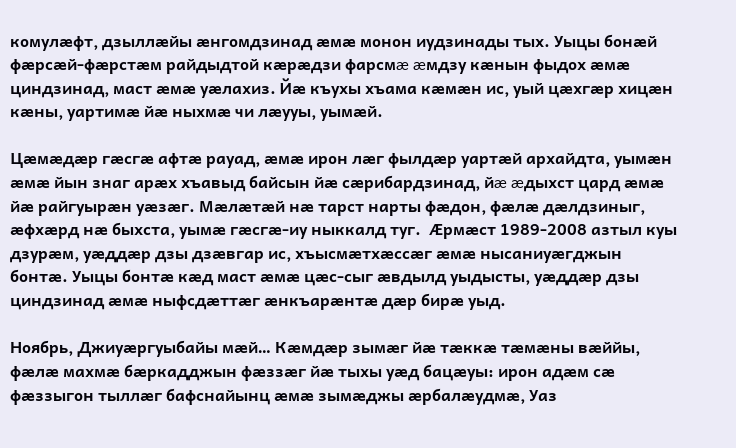комулæфт, дзыллæйы æнгомдзинад æмæ монон иудзинады тых. Уыцы бонæй фæрсæй-фæрстæм райдыдтой кæрæдзи фарсмæ æмдзу кæнын фыдох æмæ циндзинад, маст æмæ уæлахиз. Йæ къухы хъама кæмæн ис, уый цæхгæр хицæн кæны, уартимæ йæ ныхмæ чи лæууы, уымæй.

Цæмæдæр гæсгæ афтæ рауад, æмæ ирон лæг фылдæр уартæй архайдта, уымæн æмæ йын знаг арæх хъавыд байсын йæ сæрибардзинад, йæ æдыхст цард æмæ йæ райгуырæн уæзæг. Мæлæтæй нæ тарст нарты фæдон, фæлæ дæлдзиныг, æфхæрд нæ быхста, уымæ гæсгæ-иу ныккалд туг.  Æрмæст 1989-2008 азтыл куы дзурæм, уæддæр дзы дзæвгар ис, хъысмæтхæссæг æмæ нысаниуæгджын бонтæ. Уыцы бонтæ кæд маст æмæ цæс-сыг æвдылд уыдысты, уæддæр дзы циндзинад æмæ ныфсдæттæг æнкъарæнтæ дæр бирæ уыд.

Ноябрь, Джиуæргуыбайы мæй… Кæмдæр зымæг йæ тæккæ тæмæны вæййы, фæлæ махмæ бæркадджын фæззæг йæ тыхы уæд бацæуы: ирон адæм сæ фæззыгон тыллæг бафснайынц æмæ зымæджы æрбалæудмæ, Уаз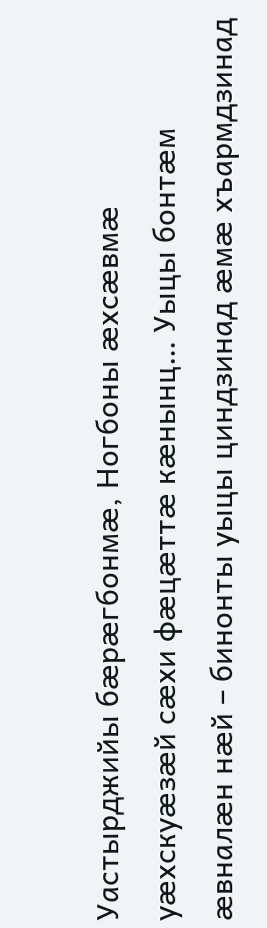Уастырджийы бæрæгбонмæ, Ногбоны æхсæвмæ уæхскуæзæй сæхи фæцæттæ кæнынц… Уыцы бонтæм æвналæн нæй – бинонты уыцы циндзинад æмæ хъармдзинад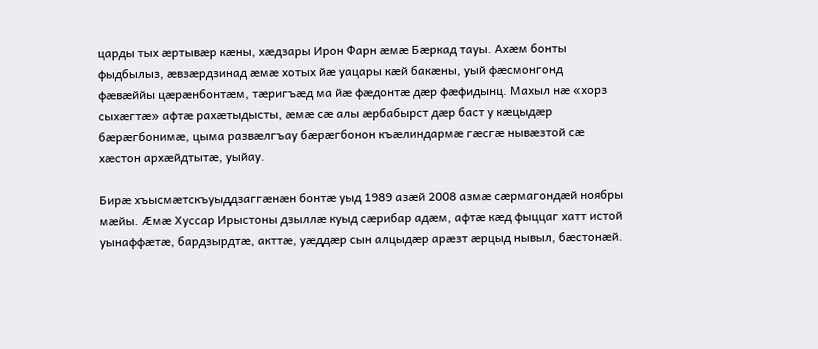царды тых æртывæр кæны, хæдзары Ирон Фарн æмæ Бæркад тауы. Ахæм бонты фыдбылыз, æвзæрдзинад æмæ хотых йæ уацары кæй бакæны, уый фæсмонгонд фæвæййы цæрæнбонтæм, тæригъæд ма йæ фæдонтæ дæр фæфидынц. Махыл нæ «хорз сыхæгтæ» афтæ рахæтыдысты, æмæ сæ алы æрбабырст дæр баст у кæцыдæр бæрæгбонимæ, цыма развæлгъау бæрæгбонон къæлиндармæ гæсгæ нывæзтой сæ хæстон архæйдтытæ, уыйау.

Бирæ хъысмæтскъуыддзаггæнæн бонтæ уыд 1989 азæй 2008 азмæ сæрмагондæй ноябры мæйы. Æмæ Хуссар Ирыстоны дзыллæ куыд сæрибар адæм, афтæ кæд фыццаг хатт истой уынаффæтæ, бардзырдтæ, акттæ, уæддæр сын алцыдæр арæзт æрцыд нывыл, бæстонæй.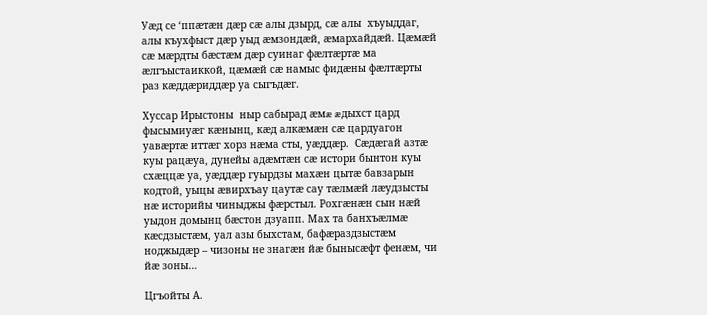Уæд се ‘ппæтæн дæр сæ алы дзырд, сæ алы  хъуыддаг, алы къухфыст дæр уыд æмзондæй, æмархайдæй. Цæмæй сæ мæрдты бæстæм дæр суинаг фæлтæртæ ма æлгъыстаиккой, цæмæй сæ намыс фидæны фæлтæрты раз кæддæриддæр уа сыгъдæг.

Хуссар Ирыстоны  ныр сабырад æмæ æдыхст цард фысымиуæг кæнынц, кæд алкæмæн сæ цардуагон уавæртæ иттæг хорз нæма сты, уæддæр.  Сæдæгай азтæ куы рацæуа, дунейы адæмтæн сæ истори бынтон куы схæццæ уа, уæддæр гуырдзы махæн цытæ бавзарын кодтой, уыцы æвирхъау цаутæ сау тæлмæй лæудзысты нæ историйы чиныджы фæрстыл. Рохгæнæн сын нæй  уыдон домынц бæстон дзуапп. Мах та банхъæлмæ кæсдзыстæм, уал азы быхстам, бафæраздзыстæм ноджыдæр – чизоны не знагæн йæ бынысæфт фенæм, чи йæ зоны…

Цгъойты А.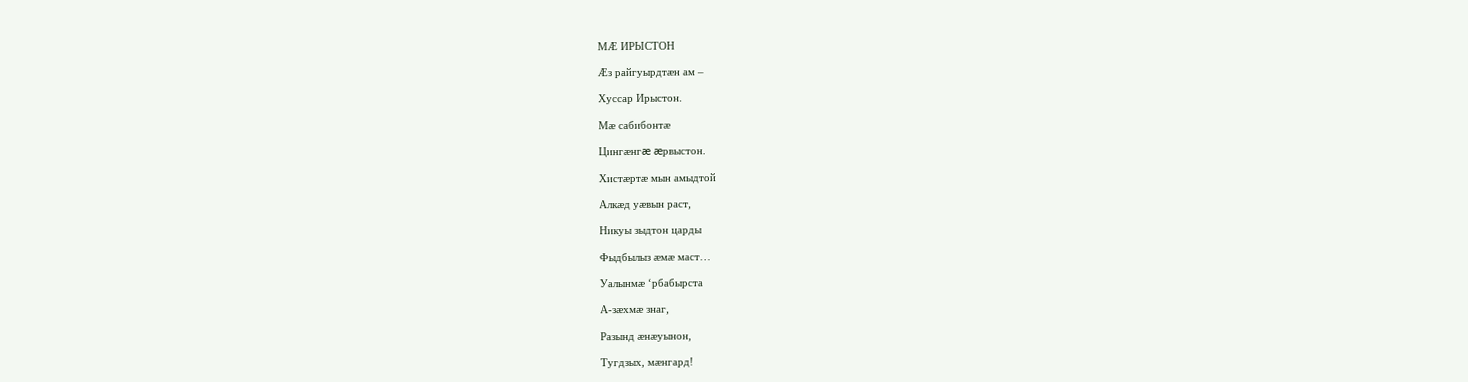МÆ ИРЫСТОН

Æз райгуырдтæн ам –

Хуссар Ирыстон.

Мæ сабибонтæ

Цингæнгæ æрвыстон.

Хистæртæ мын амыдтой

Алкæд уæвын раст,

Никуы зыдтон царды

Фыдбылыз æмæ маст…

Уалынмæ ‘рбабырста

А-зæхмæ знаг,

Разынд æнæуынон,

Тугдзых, мæнгард!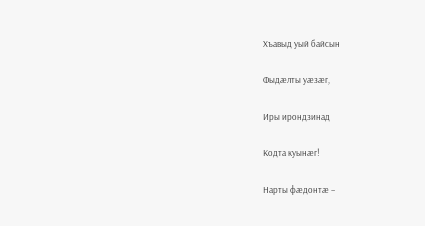Хъавыд уый байсын

Фыдæлты уæзæг,

Иры ирондзинад

Кодта куынæг!

Нарты фæдонтæ –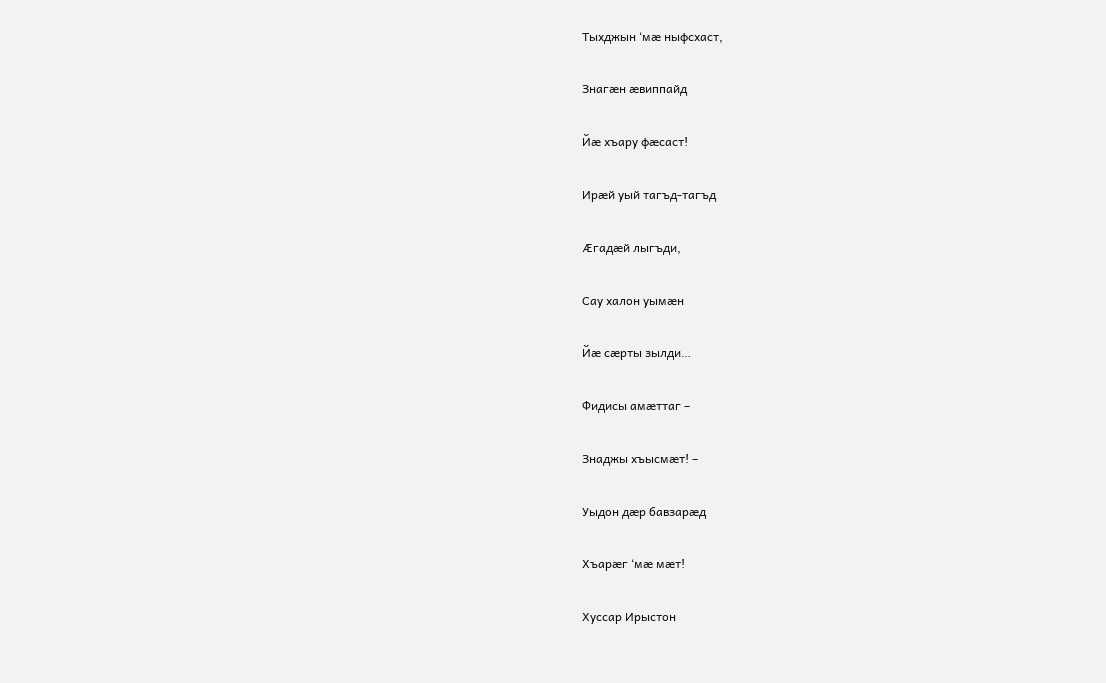Тыхджын ‘мæ ныфсхаст,

Знагæн æвиппайд

Йæ хъару фæсаст!

Ирæй уый тагъд-тагъд

Æгадæй лыгъди,

Сау халон уымæн

Йæ сæрты зылди…

Фидисы амæттаг –

Знаджы хъысмæт! –

Уыдон дæр бавзарæд

Хъарæг ‘мæ мæт!

Хуссар Ирыстон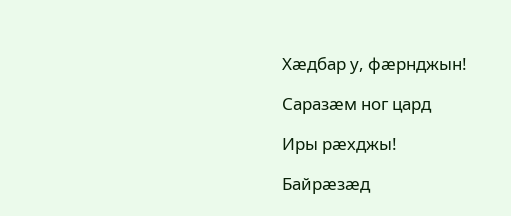Хæдбар у, фæрнджын!

Саразæм ног цард

Иры рæхджы!

Байрæзæд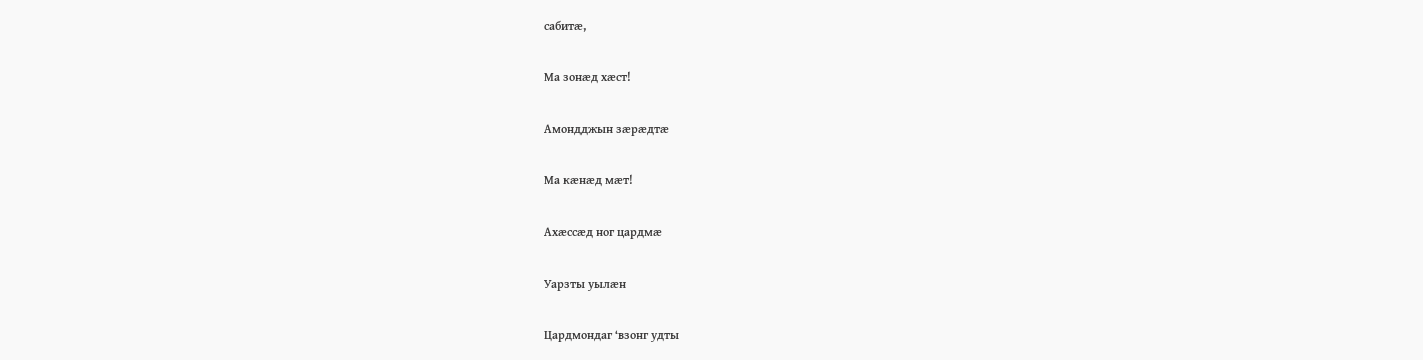сабитæ,

Ма зонæд хæст!

Амондджын зæрæдтæ

Ма кæнæд мæт!

Ахæссæд ног цардмæ

Уарзты уылæн

Цардмондаг ‘взонг удты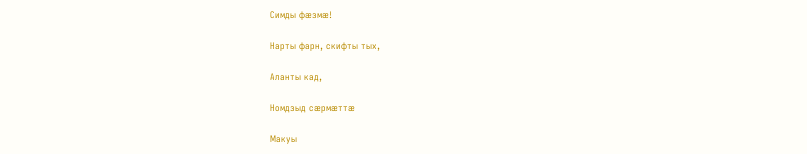Симды фæзмæ!

Нарты фарн, скифты тых,

Аланты кад,

Номдзыд сæрмæттæ

Макуы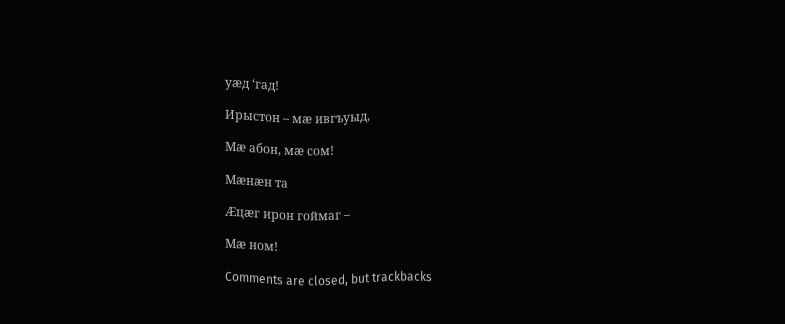уæд ‘гад!

Ирыстон – мæ ивгъуыд,

Мæ абон, мæ сом!

Мæнæн та

Æцæг ирон гоймаг –

Мæ ном!

Comments are closed, but trackbacks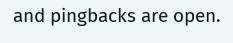and pingbacks are open.